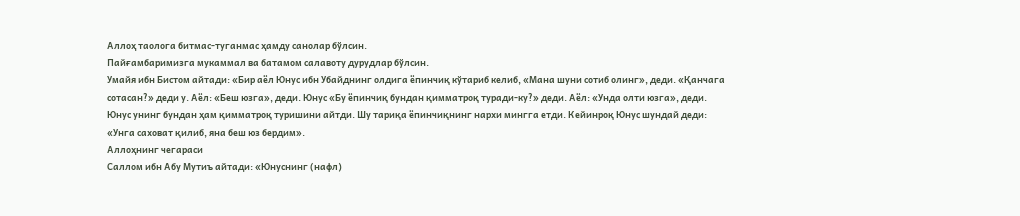Аллоҳ таолога битмас-туганмас ҳамду санолар бўлсин.
Пайғамбаримизга мукаммал ва батамом салавоту дурудлар бўлсин.
Умайя ибн Бистом айтади: «Бир аёл Юнус ибн Убайднинг олдига ёпинчиқ кўтариб келиб, «Мана шуни сотиб олинг», деди. «Қанчага сотасан?» деди у. Аёл: «Беш юзга», деди. Юнус «Бу ёпинчиқ бундан қимматроқ туради-ку?» деди. Аёл: «Унда олти юзга», деди. Юнус унинг бундан ҳам қимматроқ туришини айтди. Шу тариқа ёпинчиқнинг нархи мингга етди. Кейинроқ Юнус шундай деди: «Унга саховат қилиб, яна беш юз бердим».
Аллоҳнинг чегараси
Саллом ибн Абу Мутиъ айтади: «Юнуснинг (нафл)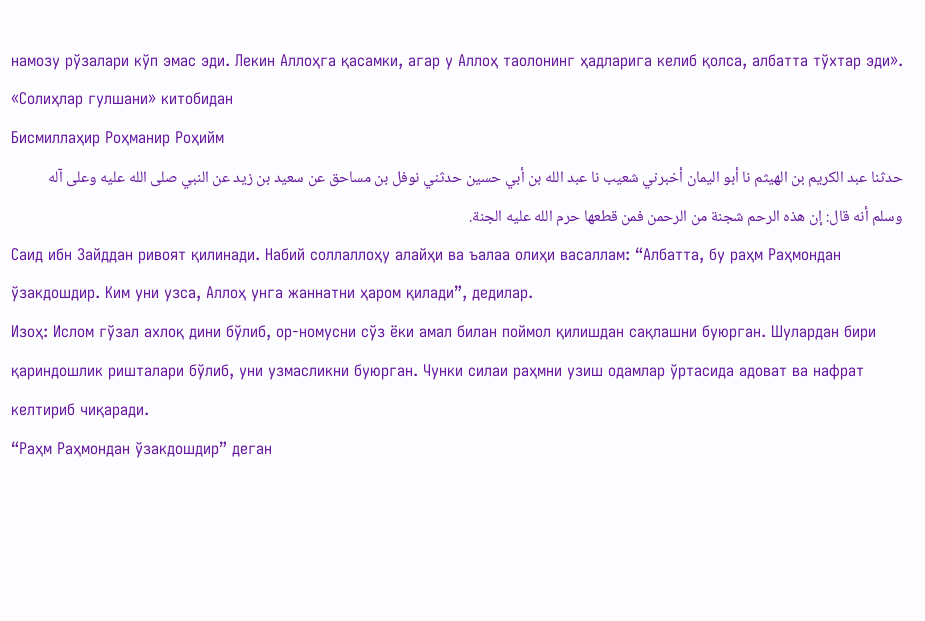намозу рўзалари кўп эмас эди. Лекин Аллоҳга қасамки, агар у Аллоҳ таолонинг ҳадларига келиб қолса, албатта тўхтар эди».
«Солиҳлар гулшани» китобидан
Бисмиллаҳир Роҳманир Роҳийм
حدثنا عبد الكريم بن الهيثم نا أبو اليمان أخبرني شعيب نا عبد الله بن أبي حسين حدثني نوفل بن مساحق عن سعيد بن زيد عن النبي صلى الله عليه وعلى آله وسلم أنه قال: إن هذه الرحم شجنة من الرحمن فمن قطعها حرم الله عليه الجنة.
Саид ибн Зайддан ривоят қилинади. Набий соллаллоҳу алайҳи ва ъалаа олиҳи васаллам: “Албатта, бу раҳм Раҳмондан ўзакдошдир. Ким уни узса, Аллоҳ унга жаннатни ҳаром қилади”, дедилар.
Изоҳ: Ислом гўзал ахлоқ дини бўлиб, ор-номусни сўз ёки амал билан поймол қилишдан сақлашни буюрган. Шулардан бири қариндошлик ришталари бўлиб, уни узмасликни буюрган. Чунки силаи раҳмни узиш одамлар ўртасида адоват ва нафрат келтириб чиқаради.
“Раҳм Раҳмондан ўзакдошдир” деган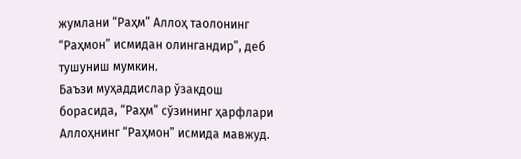жумлани “Раҳм” Аллоҳ таолонинг “Раҳмон” исмидан олингандир”, деб тушуниш мумкин.
Баъзи муҳаддислар ўзакдош борасида, “Раҳм” сўзининг ҳарфлари Аллоҳнинг “Раҳмон” исмида мавжуд.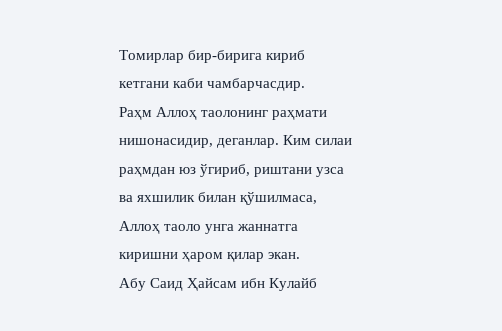Томирлар бир-бирига кириб кетгани каби чамбарчасдир.
Раҳм Аллоҳ таолонинг раҳмати нишонасидир, деганлар. Ким силаи раҳмдан юз ўгириб, риштани узса ва яхшилик билан қўшилмаса, Аллоҳ таоло унга жаннатга киришни ҳаром қилар экан.
Абу Саид Ҳайсам ибн Кулайб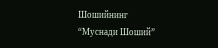Шошийнинг
“Муснади Шоший”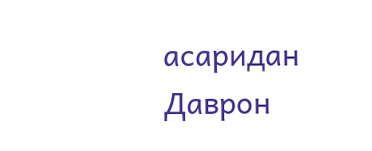асаридан
Даврон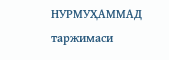НУРМУҲАММАД таржимаси